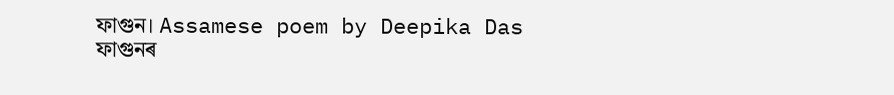ফাগুন। Assamese poem by Deepika Das
ফাগুনৰ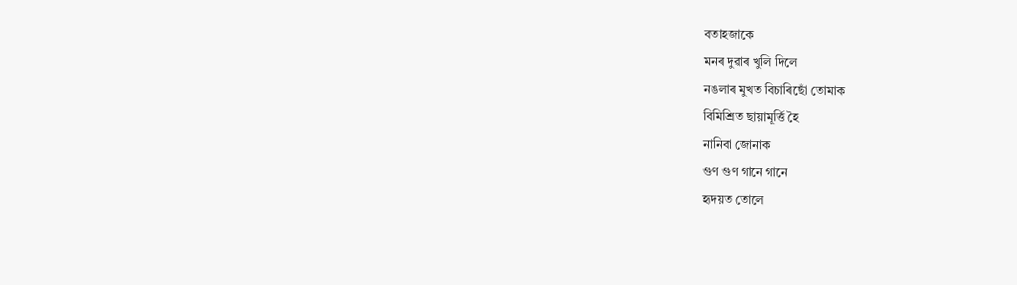বতাহজাকে
মনৰ দুৱাৰ খুলি দিলে
নঙলাৰ মুখত বিচাৰিছোঁ তোমাক
বিমিশ্ৰিত ছায়ামূৰ্ত্তি হৈ
নানিবা জোনাক
গুণ গুণ গানে গানে
হৃদয়ত তোলে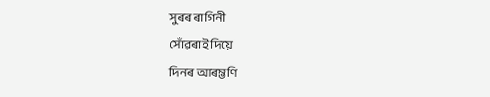সুৰৰ ৰাগিনী
সোঁৱৰাই দিয়ে
দিনৰ আৰম্ভণি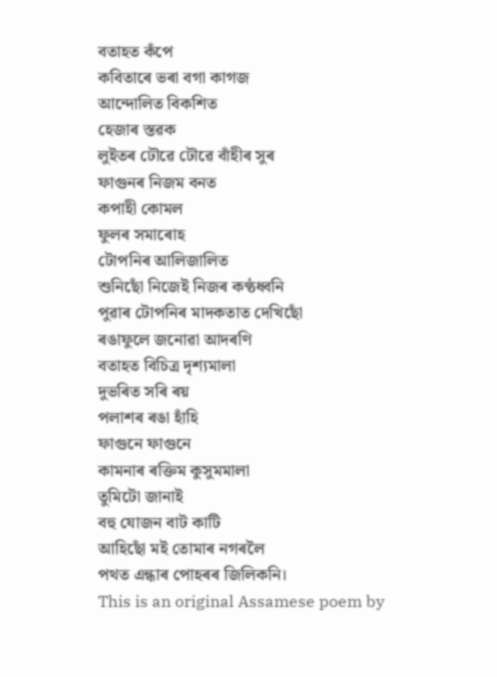বতাহত কঁপে
কবিতাৰে ভৰা বগা কাগজ
আন্দোলিত বিকশিত
হেজাৰ স্তৱক
লুইতৰ ঢৌৱে ঢৌৱে বাঁহীৰ সুৰ
ফাগুনৰ নিজম বনত
কপাহী কোমল
ফুলৰ সমাৰোহ
টোপনিৰ আলিজালিত
শুনিছোঁ নিজেই নিজৰ কণ্ঠধ্বনি
পুৱাৰ টোপনিৰ মাদকতাত দেখিছোঁ
ৰঙাফুলে জনোৱা আদৰণি
বতাহত বিচিত্ৰ দৃশ্যমালা
দুভৰিত সৰি ৰয়
পলাশৰ ৰঙা হাঁহি
ফাগুনে ফাগুনে
কামনাৰ ৰক্তিম কুসুমমালা
তুমিটো জানাই
বহু যোজন বাট কাটি
আহিছোঁ মই তোমাৰ নগৰলৈ
পথত এন্ধাৰ পোহৰৰ জিলিকনি।
This is an original Assamese poem by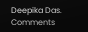Deepika Das.
Comments